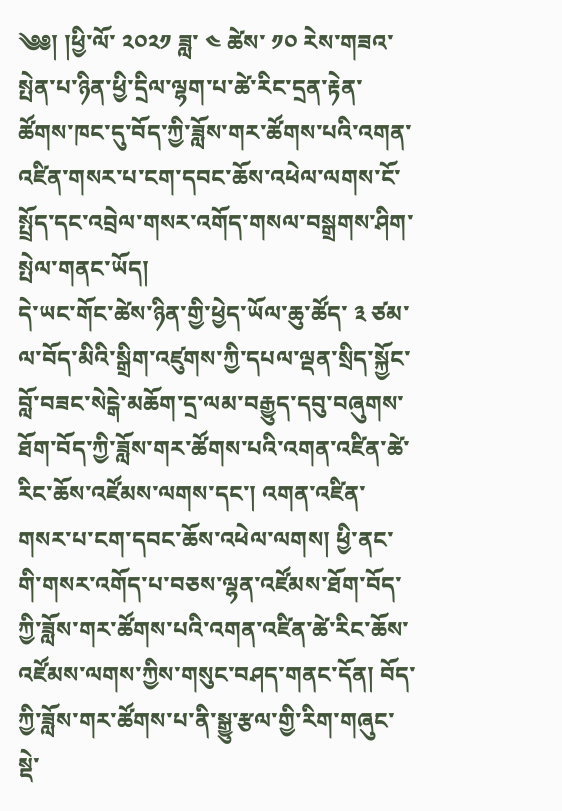༄༅། །ཕྱི་ལོ་ ༢༠༢༡ ཟླ་ ༤ ཚེས་ ༡༠ རེས་གཟའ་སྤེན་པ་ཉིན་ཕྱི་དྲིལ་ལྷག་པ་ཚེ་རིང་དྲན་རྟེན་ཚོགས་ཁང་དུ་བོད་ཀྱི་ཟློས་གར་ཚོགས་པའི་འགན་འཛིན་གསར་པ་ངག་དབང་ཆོས་འཕེལ་ལགས་ངོ་སྤྲོད་དང་འབྲེལ་གསར་འགོད་གསལ་བསྒྲགས་ཤིག་སྤེལ་གནང་ཡོད།
དེ་ཡང་གོང་ཚེས་ཉིན་གྱི་ཕྱེད་ཡོལ་ཆུ་ཚོད་ ༣ ཙམ་ལ་བོད་མིའི་སྒྲིག་འཛུགས་ཀྱི་དཔལ་ལྡན་སྲིད་སྐྱོང་བློ་བཟང་སེངྒེ་མཆོག་དྲ་ལམ་བརྒྱུད་དབུ་བཞུགས་ཐོག་བོད་ཀྱི་ཟློས་གར་ཚོགས་པའི་འགན་འཛིན་ཚེ་རིང་ཆོས་འཛོམས་ལགས་དང་། འགན་འཛིན་གསར་པ་ངག་དབང་ཆོས་འཕེལ་ལགས། ཕྱི་ནང་གི་གསར་འགོད་པ་བཅས་ལྷན་འཛོམས་ཐོག་བོད་ཀྱི་ཟློས་གར་ཚོགས་པའི་འགན་འཛིན་ཚེ་རིང་ཆོས་འཛོམས་ལགས་ཀྱིས་གསུང་བཤད་གནང་དོན། བོད་ཀྱི་ཟློས་གར་ཚོགས་པ་ནི་སྒྱུ་རྩལ་གྱི་རིག་གཞུང་སྡེ་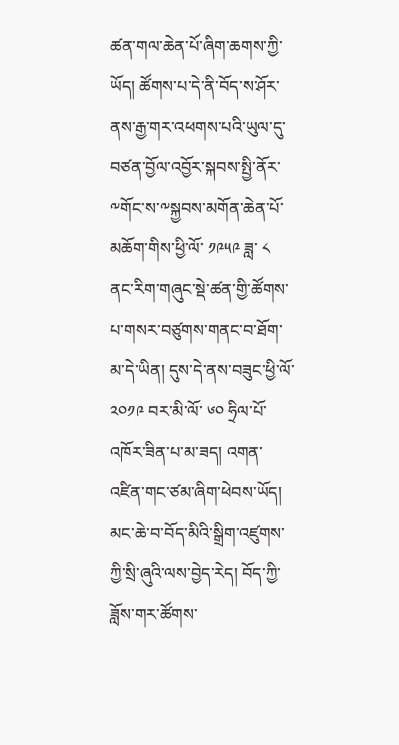ཚན་གལ་ཆེན་པོ་ཞིག་ཆགས་ཀྱི་ཡོད། ཚོགས་པ་དེ་ནི་བོད་ས་ཤོར་ནས་རྒྱ་གར་འཕགས་པའི་ཡུལ་དུ་བཙན་བྱོལ་འབྱོར་སྐབས་སྤྱི་ནོར་༸གོང་ས་༸སྐྱབས་མགོན་ཆེན་པོ་མཆོག་གིས་ཕྱི་ལོ་ ༡༩༥༩ ཟླ་ ༨ ནང་རིག་གཞུང་སྡེ་ཚན་གྱི་ཚོགས་པ་གསར་བཙུགས་གནང་བ་ཐོག་མ་དེ་ཡིན། དུས་དེ་ནས་བཟུང་ཕྱི་ལོ་ ༢༠༡༩ བར་མི་ལོ་ ༦༠ ཧྲིལ་པོ་འཁོར་ཟིན་པ་མ་ཟད། འགན་འཛིན་གང་ཙམ་ཞིག་ཕེབས་ཡོད། མང་ཆེ་བ་བོད་མིའི་སྒྲིག་འཛུགས་ཀྱི་སྲི་ཞུའི་ལས་བྱེད་རེད། བོད་ཀྱི་ཟློས་གར་ཚོགས་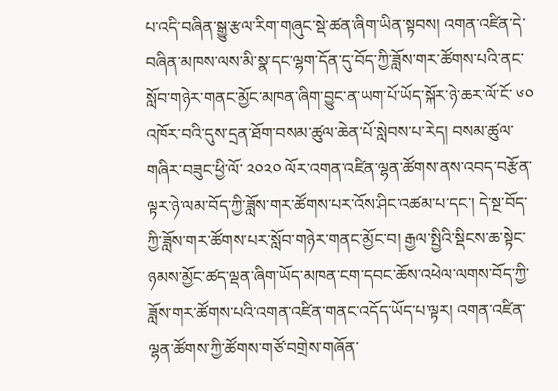པ་འདི་བཞིན་སྒྱུ་རྩལ་རིག་གཞུང་སྡེ་ཚན་ཞིག་ཡིན་སྟབས། འགན་འཛིན་དེ་བཞིན་མཁས་ལས་མི་སྣ་དང་ལྷག་དོན་དུ་བོད་ཀྱི་ཟློས་གར་ཚོགས་པའི་ནང་སློབ་གཉེར་གནང་མྱོང་མཁན་ཞིག་བྱུང་ན་ཡག་པོ་ཡོད་སྐོར་ཉེ་ཆར་ལོ་ངོ་ ༦༠ འཁོར་བའི་དུས་དྲན་ཐོག་བསམ་ཚུལ་ཆེན་པོ་སླེབས་པ་རེད། བསམ་ཚུལ་གཞིར་བཟུང་ཕྱི་ལོ་ ༢༠༢༠ ལོར་འགན་འཛིན་ལྷན་ཚོགས་ནས་འབད་བརྩོན་ལྟར་ཉེ་ལམ་བོད་ཀྱི་ཟློས་གར་ཚོགས་པར་འོས་ཤིང་འཚམ་པ་དང་། དེ་སྔ་བོད་ཀྱི་ཟློས་གར་ཚོགས་པར་སློབ་གཉེར་གནང་མྱོང་བ། རྒྱལ་སྤྱིའི་སྡིངས་ཆ་སྟེང་ཉམས་མྱོང་ཚད་ལྡན་ཞིག་ཡོད་མཁན་ངག་དབང་ཆོས་འཕེལ་ལགས་བོད་ཀྱི་ཟློས་གར་ཚོགས་པའི་འགན་འཛིན་གནང་འདོད་ཡོད་པ་ལྟར། འགན་འཛིན་ལྷན་ཚོགས་ཀྱི་ཚོགས་གཙོ་བགྲེས་གཞོན་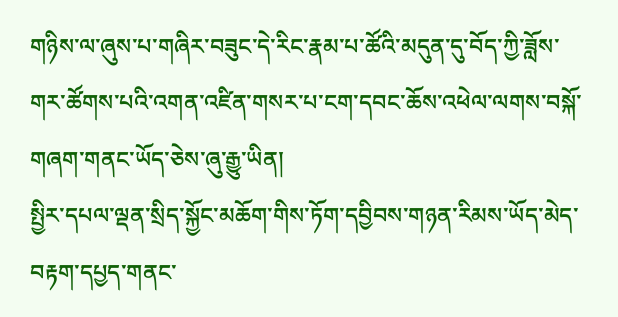གཉིས་ལ་ཞུས་པ་གཞིར་བཟུང་དེ་རིང་རྣམ་པ་ཚོའི་མདུན་དུ་བོད་ཀྱི་ཟློས་གར་ཚོགས་པའི་འགན་འཛིན་གསར་པ་ངག་དབང་ཆོས་འཕེལ་ལགས་བསྐོ་གཞག་གནང་ཡོད་ཅེས་ཞུ་རྒྱུ་ཡིན།
སྤྱིར་དཔལ་ལྡན་སྲིད་སྐྱོང་མཆོག་གིས་ཏོག་དབྱིབས་གཉན་རིམས་ཡོད་མེད་བརྟག་དཔྱད་གནང་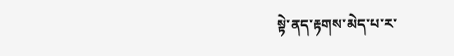སྟེ་ནད་རྟགས་མེད་པ་ར་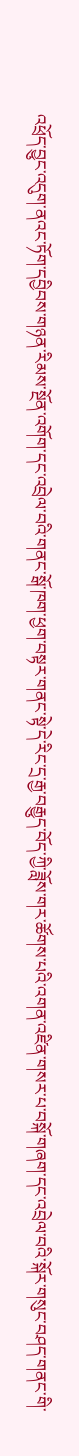འཕྲོད་བྱུང་འདུག་ནའང་ཏོག་དབྱིབས་གཉན་རིམས་སྔོན་འགོག་དང་འབྲེལ་བའི་གནང་སྒོ་ཁག་ཕྱག་བསྟར་གནང་སྟེ་དེ་རིང་དྲ་རྒྱ་བརྒྱུད་བོད་ཀྱི་ཟློས་གར་ཚོགས་པའི་འགན་འཛིན་གསར་པ་བསྐོ་གཞག་དང་འབྲེལ་བའི་སྐོར་གསུང་བཤད་གནང་གི་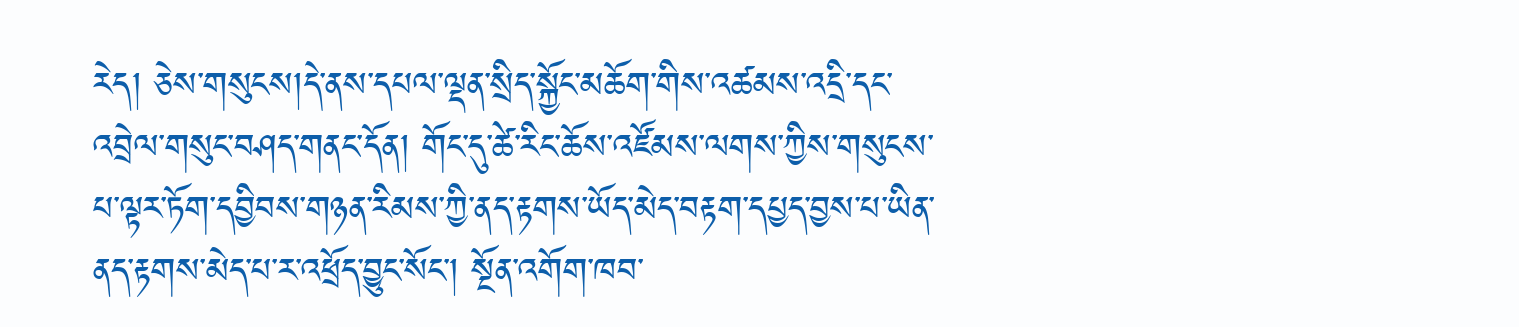རེད། ཅེས་གསུངས།དེ་ནས་དཔལ་ལྡན་སྲིད་སྐྱོང་མཆོག་གིས་འཚམས་འདྲི་དང་འབྲེལ་གསུང་བཤད་གནང་དོན། གོང་དུ་ཚེ་རིང་ཆོས་འཛོམས་ལགས་ཀྱིས་གསུངས་པ་ལྟར་ཏོག་དབྱིབས་གཉན་རིམས་ཀྱི་ནད་རྟགས་ཡོད་མེད་བརྟག་དཔྱད་བྱས་པ་ཡིན་ནད་རྟགས་མེད་པ་ར་འཕྲོད་བྱུང་སོང་། སྔོན་འགོག་ཁབ་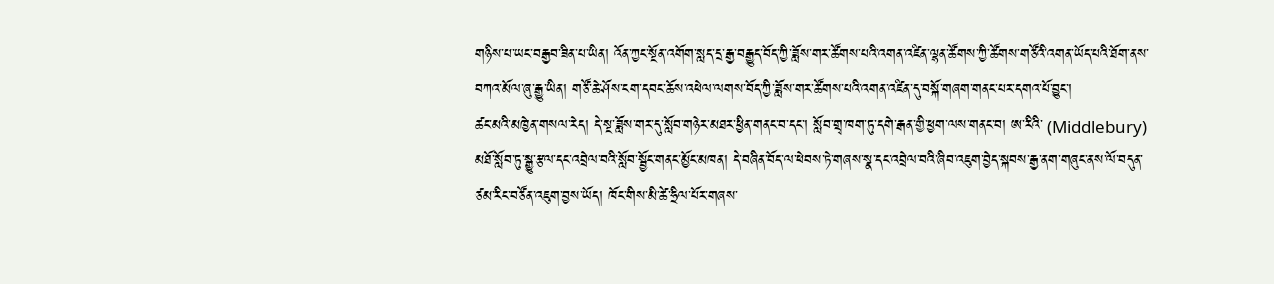གཉིས་པ་ཡང་བརྒྱབ་ཟིན་པ་ཡིན། འོན་ཀྱང་སྔོན་འགོག་སླད་དྲ་རྒྱ་བརྒྱུད་བོད་ཀྱི་ཟློས་གར་ཚོགས་པའི་འགན་འཛིན་ལྷན་ཚོགས་ཀྱི་ཚོགས་གཙོའི་འགན་ཡོད་པའི་ཐོག་ནས་བཀའ་མོལ་ཞུ་རྒྱུ་ཡིན། གཙོ་ཆེ་ཤོས་ངག་དབང་ཆོས་འཕེལ་ལགས་བོད་ཀྱི་ཟློས་གར་ཚོགས་པའི་འགན་འཛིན་དུ་བསྐོ་གཞག་གནང་པར་དགའ་པོ་བྱུང་།
ཚང་མའི་མཁྱེན་གསལ་རེད། དེ་སྔ་ཟློས་གར་དུ་སློབ་གཉེར་མཐར་ཕྱིན་གནང་བ་དང་། སློབ་གྲྭ་ཁག་ཏུ་དགེ་རྒན་གྱི་ཕྱག་ལས་གནང་བ། ཨ་རིའི་ (Middlebury) མཐོ་སློབ་ཏུ་སྒྱུ་རྩལ་དང་འབྲེལ་བའི་སློབ་སྦྱོང་གནང་མྱོང་མཁན། དེ་བཞིན་བོད་ལ་ཕེབས་ཏེ་གཞས་སྣ་དང་འབྲེལ་བའི་ཞིབ་འཇུག་བྱེད་སྐབས་རྒྱ་ནག་གཞུང་ནས་ལོ་བདུན་ཙམ་རིང་བཙོན་འཇུག་བྱས་ཡོད། ཁོང་གིས་མི་ཚེ་ཧྲིལ་པོར་གཞས་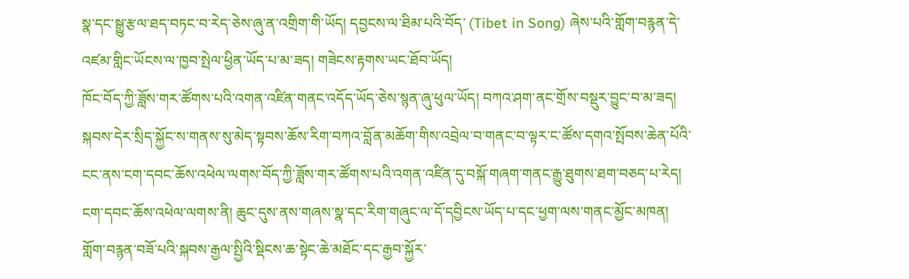སྣ་དང་སྒྱུ་རྩལ་ཐད་བཏང་བ་རེད་ཅེས་ཞུ་ན་འགྲིག་གི་ཡོད། དབྱངས་ལ་ཐིམ་པའི་བོད་ (Tibet in Song) ཞེས་པའི་གློག་བརྙན་དེ་འཛམ་གླིང་ཡོངས་ལ་ཁྱབ་སྤེལ་ཕྱིན་ཡོད་པ་མ་ཟད། གཟེངས་རྟགས་ཡང་ཐོབ་ཡོད།
ཁོང་བོད་ཀྱི་ཟློས་གར་ཚོགས་པའི་འགན་འཛིན་གནང་འདོད་ཡོད་ཅེས་སྙན་ཞུ་ཕུལ་ཡོད། བཀའ་ཤག་ནང་གྲོས་བསྡུར་བྱུང་བ་མ་ཟད། སྐབས་དེར་སྲིད་སྐྱོང་ས་གནས་སུ་མེད་སྟབས་ཆོས་རིག་བཀའ་བློན་མཆོག་གིས་འབྲེལ་བ་གནང་བ་ལྟར་ང་ཚོས་དགའ་སྤོབས་ཆེན་པོའི་ངང་ནས་ངག་དབང་ཆོས་འཕེལ་ལགས་བོད་ཀྱི་ཟློས་གར་ཚོགས་པའི་འགན་འཛིན་དུ་བསྐོ་གཞག་གནང་རྒྱུ་ཐུགས་ཐག་བཅད་པ་རེད།
ངག་དབང་ཆོས་འཕེལ་ལགས་ནི། ཆུང་དུས་ནས་གཞས་སྣ་དང་རིག་གཞུང་ལ་དོ་དབྱིངས་ཡོད་པ་དང་ཕྱག་ལས་གནང་མྱོང་མཁན། གློག་བརྙན་བཟོ་པའི་སྐབས་རྒྱལ་སྤྱིའི་སྡིངས་ཆ་སྟེང་ཆེ་མཐོང་དང་རྒྱབ་སྐྱོར་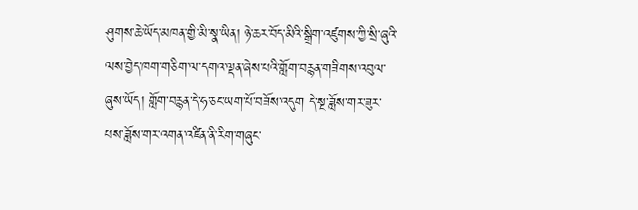ཤུགས་ཆེ་ཡོད་མཁན་གྱི་མི་སྣ་ཡིན། ཉེ་ཆར་བོད་མིའི་སྒྲིག་འཛུགས་ཀྱི་སྲི་ཞུའི་ལས་བྱེད་ཁག་གཅིག་ལ་དགའ་ལྡན་ཞེས་པའི་གློག་བརྙན་གཟིགས་འབུལ་ཞུས་ཡོད། གློག་བརྙན་དེ་ཧ་ཅང་ཡག་པོ་བཟོས་འདུག དེ་སྔ་ཟློས་གར་ཟུར་པས་ཟློས་གར་འགན་འཛིན་ནི་རིག་གཞུང་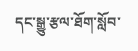དང་སྒྱུ་རྩལ་ཐོག་སློབ་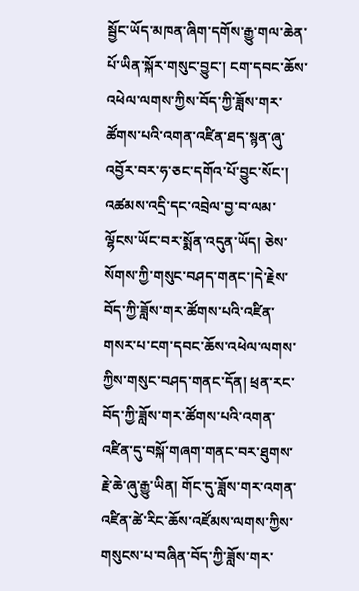སྦྱོང་ཡོད་མཁན་ཞིག་དགོས་རྒྱུ་གལ་ཆེན་པོ་ཡིན་སྐོར་གསུང་བྱུང་། ངག་དབང་ཆོས་འཕེལ་ལགས་ཀྱིས་བོད་ཀྱི་ཟློས་གར་ཚོགས་པའི་འགན་འཛིན་ཐད་སྙན་ཞུ་འབྱོར་བར་ཧ་ཅང་དགོའ་པོ་བྱུང་སོང་། འཚམས་འདྲི་དང་འབྲེལ་བྱ་བ་ལམ་ལྷོངས་ཡོང་བར་སྨོན་འདུན་ཡོད། ཅེས་སོགས་ཀྱི་གསུང་བཤད་གནང་།དེ་རྗེས་བོད་ཀྱི་ཟློས་གར་ཚོགས་པའི་འཛིན་གསར་པ་ངག་དབང་ཆོས་འཕེལ་ལགས་ཀྱིས་གསུང་བཤད་གནང་དོན། ཕྲན་རང་བོད་ཀྱི་ཟློས་གར་ཚོགས་པའི་འགན་འཛིན་དུ་བསྐོ་གཞག་གནང་བར་ཐུགས་རྗེ་ཆེ་ཞུ་རྒྱུ་ཡིན། གོང་དུ་ཟློས་གར་འགན་འཛིན་ཚེ་རིང་ཆོས་འཛོམས་ལགས་ཀྱིས་གསུངས་པ་བཞིན་བོད་ཀྱི་ཟློས་གར་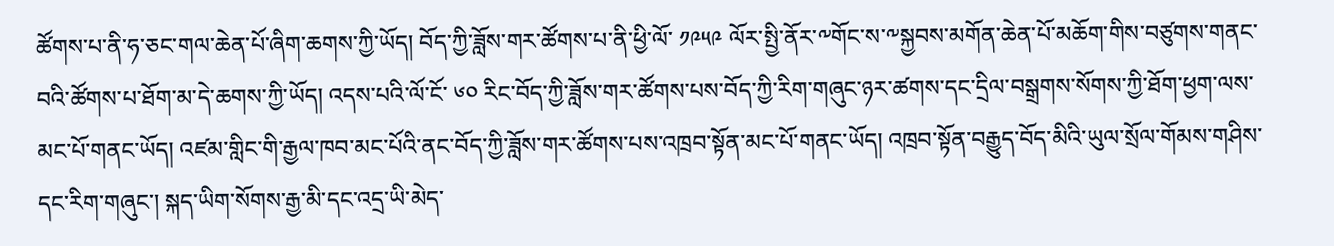ཚོགས་པ་ནི་ཧ་ཅང་གལ་ཆེན་པོ་ཞིག་ཆགས་ཀྱི་ཡོད། བོད་ཀྱི་ཟློས་གར་ཚོགས་པ་ནི་ཕྱི་ལོ་ ༡༩༥༩ ལོར་སྤྱི་ནོར་༸གོང་ས་༸སྐྱབས་མགོན་ཆེན་པོ་མཆོག་གིས་བཙུགས་གནང་བའི་ཚོགས་པ་ཐོག་མ་དེ་ཆགས་ཀྱི་ཡོད། འདས་པའི་ལོ་ངོ་ ༦༠ རིང་བོད་ཀྱི་ཟློས་གར་ཚོགས་པས་བོད་ཀྱི་རིག་གཞུང་ཉར་ཚགས་དང་དྲིལ་བསྒྲགས་སོགས་ཀྱི་ཐོག་ཕྱག་ལས་མང་པོ་གནང་ཡོད། འཛམ་གླིང་གི་རྒྱལ་ཁབ་མང་པོའི་ནང་བོད་ཀྱི་ཟློས་གར་ཚོགས་པས་འཁྲབ་སྟོན་མང་པོ་གནང་ཡོད། འཁྲབ་སྟོན་བརྒྱུད་བོད་མིའི་ཡུལ་སྲོལ་གོམས་གཤིས་དང་རིག་གཞུང་། སྐད་ཡིག་སོགས་རྒྱ་མི་དང་འདྲ་ཡི་མེད་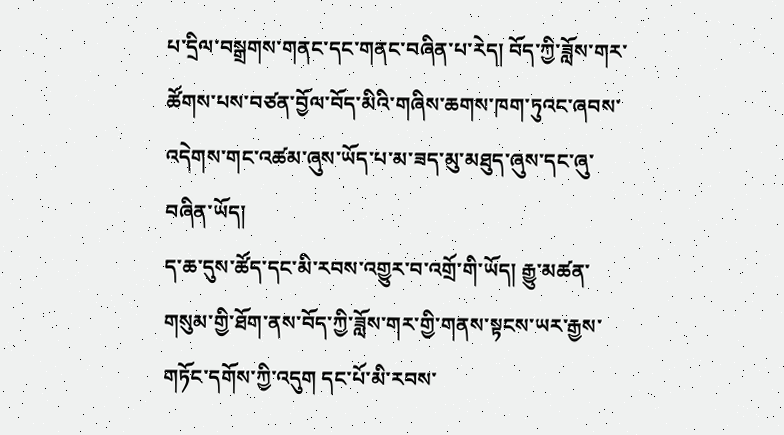པ་དྲིལ་བསྒྲགས་གནང་དང་གནང་བཞིན་པ་རེད། བོད་ཀྱི་ཟློས་གར་ཚོགས་པས་བཙན་བྱོལ་བོད་མིའི་གཞིས་ཆགས་ཁག་ཏུའང་ཞབས་འདེགས་གང་འཚམ་ཞུས་ཡོད་པ་མ་ཟད་མུ་མཐུད་ཞུས་དང་ཞུ་བཞིན་ཡོད།
ད་ཆ་དུས་ཚོད་དང་མི་རབས་འགྱུར་བ་འགྲོ་གི་ཡོད། རྒྱུ་མཚན་གསུམ་གྱི་ཐོག་ནས་བོད་ཀྱི་ཟློས་གར་གྱི་གནས་སྟངས་ཡར་རྒྱས་གཏོང་དགོས་ཀྱི་འདུག དང་པོ་མི་རབས་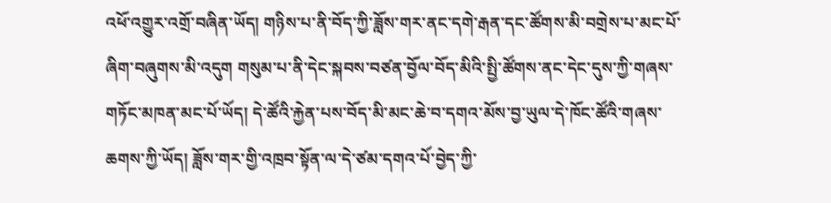འཕོ་འགྱུར་འགྲོ་བཞིན་ཡོད། གཉིས་པ་ནི་བོད་ཀྱི་ཟློས་གར་ནང་དགེ་རྒན་དང་ཚོགས་མི་བགྲེས་པ་མང་པོ་ཞིག་བཞུགས་མི་འདུག གསུམ་པ་ནི་དེང་སྐབས་བཙན་བྱོལ་བོད་མིའི་སྤྱི་ཚོགས་ནང་དེང་དུས་ཀྱི་གཞས་གཏོང་མཁན་མང་པོ་ཡོད། དེ་ཚོའི་རྐྱེན་པས་བོད་མི་མང་ཆེ་བ་དགའ་མོས་བྱ་ཡུལ་དེ་ཁོང་ཚོའི་གཞས་ཆགས་ཀྱི་ཡོད། ཟློས་གར་གྱི་འཁྲབ་སྟོན་ལ་དེ་ཙམ་དགའ་པོ་བྱེད་ཀྱི་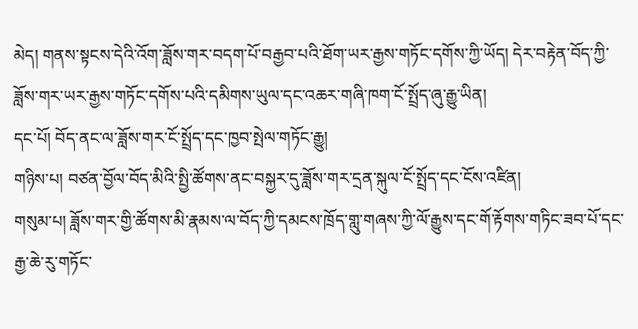མེད། གནས་སྟངས་དེའི་འོག་ཟློས་གར་བདག་པོ་བརྒྱབ་པའི་ཐོག་ཡར་རྒྱས་གཏོང་དགོས་ཀྱི་ཡོད། དེར་བརྟེན་བོད་ཀྱི་ཟློས་གར་ཡར་རྒྱས་གཏོང་དགོས་པའི་དམིགས་ཡུལ་དང་འཆར་གཞི་ཁག་ངོ་སྤྲོད་ཞུ་རྒྱུ་ཡིན།
དང་པོ། བོད་ནང་ལ་ཟློས་གར་ངོ་སྤྲོད་དང་ཁྱབ་སྤེལ་གཏོང་རྒྱུ།
གཉིས་པ། བཙན་བྱོལ་བོད་མིའི་སྤྱི་ཚོགས་ནང་བསྐྱར་དུ་ཟློས་གར་དྲན་སྐུལ་ངོ་སྤྲོད་དང་ངོས་འཛིན།
གསུམ་པ། ཟློས་གར་གྱི་ཚོགས་མི་རྣམས་ལ་བོད་ཀྱི་དམངས་ཁྲོད་གླུ་གཞས་ཀྱི་ལོ་རྒྱུས་དང་གོ་རྟོགས་གཏིང་ཟབ་པོ་དང་རྒྱ་ཆེ་རུ་གཏོང་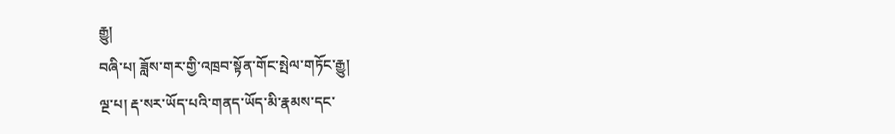རྒྱུ།
བཞི་པ། ཟློས་གར་གྱི་འཁྲབ་སྟོན་གོང་སྤེལ་གཏོང་རྒྱུ།
ལྔ་པ། རྡ་སར་ཡོད་པའི་གནད་ཡོད་མི་རྣམས་དང་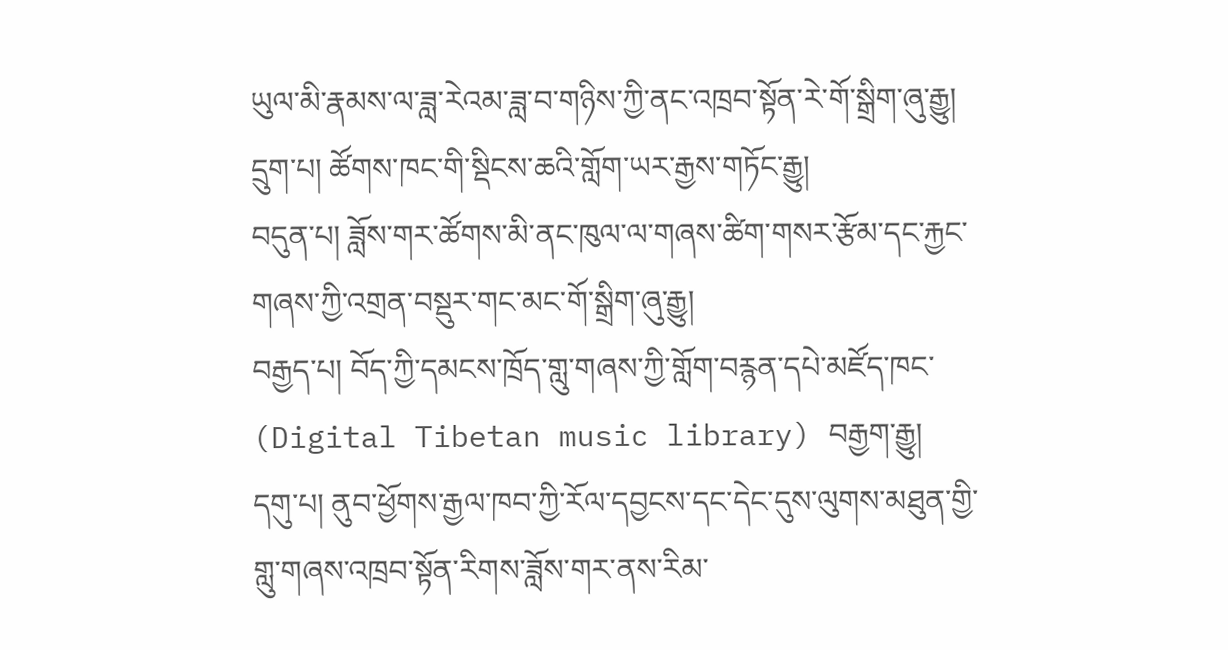ཡུལ་མི་རྣམས་ལ་ཟླ་རེའམ་ཟླ་བ་གཉིས་ཀྱི་ནང་འཁྲབ་སྟོན་རེ་གོ་སྒྲིག་ཞུ་རྒྱུ།
དྲུག་པ། ཚོགས་ཁང་གི་སྡིངས་ཆའི་གློག་ཡར་རྒྱས་གཏོང་རྒྱུ།
བདུན་པ། ཟློས་གར་ཚོགས་མི་ནང་ཁུལ་ལ་གཞས་ཚིག་གསར་རྩོམ་དང་རྐྱང་གཞས་ཀྱི་འགྲན་བསྡུར་གང་མང་གོ་སྒྲིག་ཞུ་རྒྱུ།
བརྒྱད་པ། བོད་ཀྱི་དམངས་ཁྲོད་གླུ་གཞས་ཀྱི་གློག་བརྙན་དཔེ་མཛོད་ཁང་ (Digital Tibetan music library) བརྒྱག་རྒྱུ།
དགུ་པ། ནུབ་ཕྱོགས་རྒྱལ་ཁབ་ཀྱི་རོལ་དབྱངས་དང་དེང་དུས་ལུགས་མཐུན་གྱི་གླུ་གཞས་འཁྲབ་སྟོན་རིགས་ཟློས་གར་ནས་རིམ་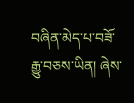བཞིན་མེད་པ་བཟོ་རྒྱུ་བཅས་ཡིན། ཞེས་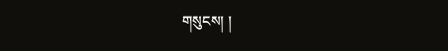གསུངས། །